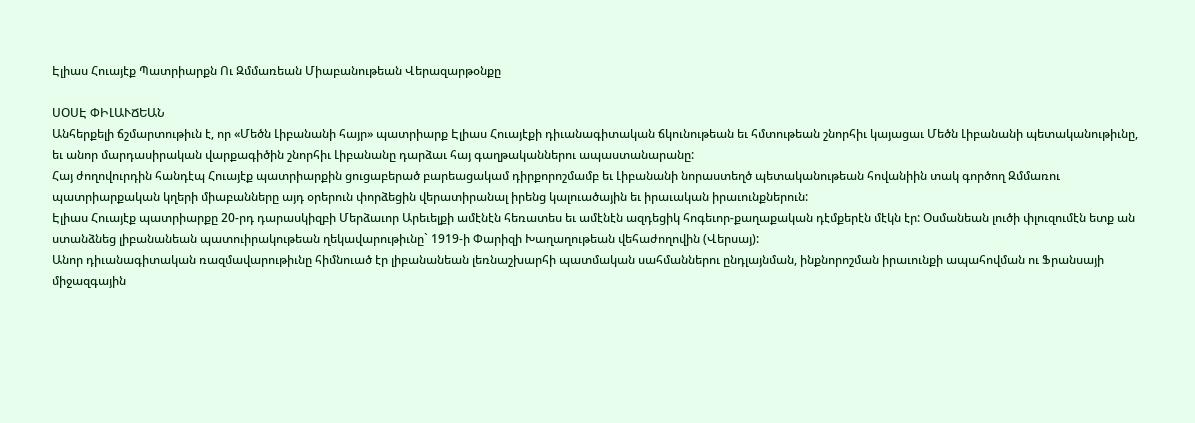Էլիաս Հուայէք Պատրիարքն Ու Զմմառեան Միաբանութեան Վերազարթօնքը

ՍՕՍԷ ՓԻԼԱՒՃԵԱՆ
Անհերքելի ճշմարտութիւն է, որ «Մեծն Լիբանանի հայր» պատրիարք Էլիաս Հուայէքի դիւանագիտական ճկունութեան եւ հմտութեան շնորհիւ կայացաւ Մեծն Լիբանանի պետականութիւնը, եւ անոր մարդասիրական վարքագիծին շնորհիւ Լիբանանը դարձաւ հայ գաղթականներու ապաստանարանը:
Հայ ժողովուրդին հանդէպ Հուայէք պատրիարքին ցուցաբերած բարեացակամ դիրքորոշմամբ եւ Լիբանանի նորաստեղծ պետականութեան հովանիին տակ գործող Զմմառու պատրիարքական կղերի միաբանները այդ օրերուն փորձեցին վերատիրանալ իրենց կալուածային եւ իրաւական իրաւունքներուն:
Էլիաս Հուայէք պատրիարքը 20-րդ դարասկիզբի Մերձաւոր Արեւելքի ամէնէն հեռատես եւ ամէնէն ազդեցիկ հոգեւոր-քաղաքական դէմքերէն մէկն էր: Օսմանեան լուծի փլուզումէն ետք ան ստանձնեց լիբանանեան պատուիրակութեան ղեկավարութիւնը` 1919-ի Փարիզի Խաղաղութեան վեհաժողովին (Վերսայ):
Անոր դիւանագիտական ռազմավարութիւնը հիմնուած էր լիբանանեան լեռնաշխարհի պատմական սահմաններու ընդլայնման, ինքնորոշման իրաւունքի ապահովման ու Ֆրանսայի միջազգային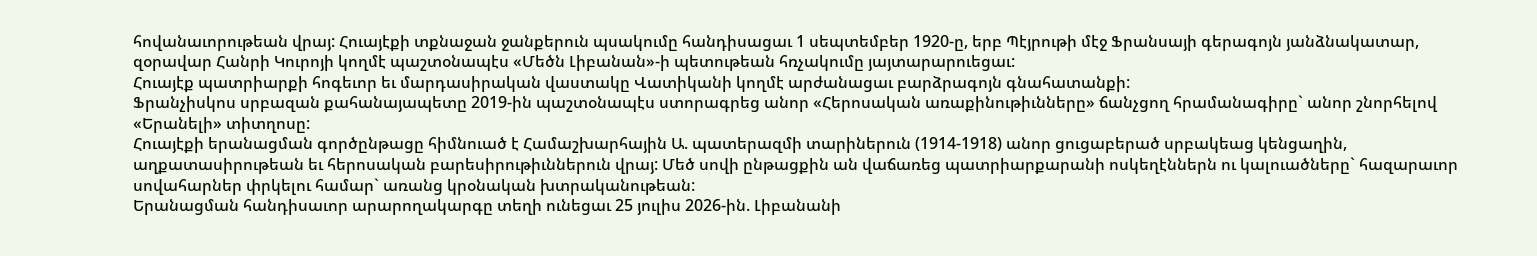հովանաւորութեան վրայ: Հուայէքի տքնաջան ջանքերուն պսակումը հանդիսացաւ 1 սեպտեմբեր 1920-ը, երբ Պէյրութի մէջ Ֆրանսայի գերագոյն յանձնակատար, զօրավար Հանրի Կուրոյի կողմէ պաշտօնապէս «Մեծն Լիբանան»-ի պետութեան հռչակումը յայտարարուեցաւ:
Հուայէք պատրիարքի հոգեւոր եւ մարդասիրական վաստակը Վատիկանի կողմէ արժանացաւ բարձրագոյն գնահատանքի:
Ֆրանչիսկոս սրբազան քահանայապետը 2019-ին պաշտօնապէս ստորագրեց անոր «Հերոսական առաքինութիւնները» ճանչցող հրամանագիրը` անոր շնորհելով «Երանելի» տիտղոսը:
Հուայէքի երանացման գործընթացը հիմնուած է Համաշխարհային Ա. պատերազմի տարիներուն (1914-1918) անոր ցուցաբերած սրբակեաց կենցաղին, աղքատասիրութեան եւ հերոսական բարեսիրութիւններուն վրայ: Մեծ սովի ընթացքին ան վաճառեց պատրիարքարանի ոսկեղէններն ու կալուածները` հազարաւոր սովահարներ փրկելու համար` առանց կրօնական խտրականութեան:
Երանացման հանդիսաւոր արարողակարգը տեղի ունեցաւ 25 յուլիս 2026-ին. Լիբանանի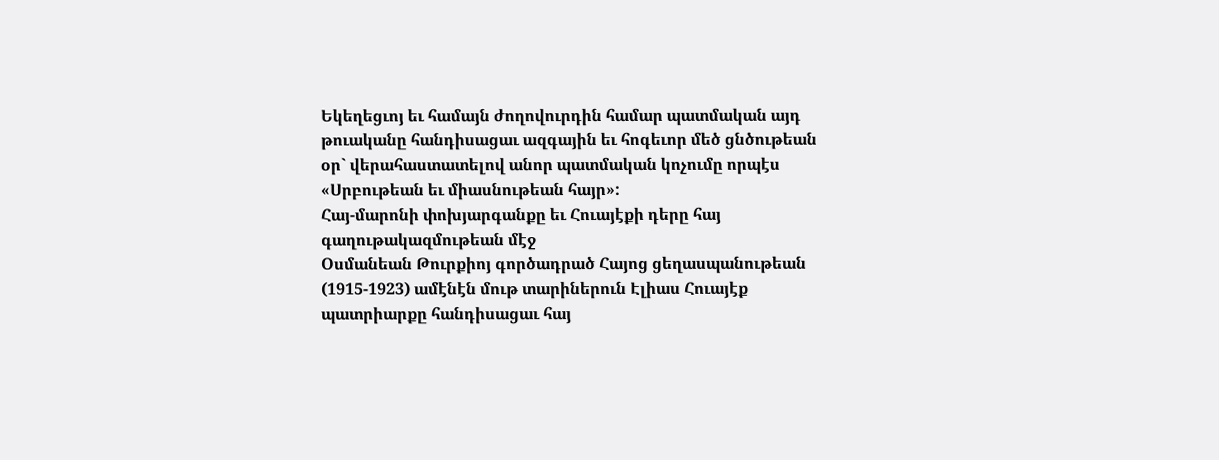Եկեղեցւոյ եւ համայն ժողովուրդին համար պատմական այդ թուականը հանդիսացաւ ազգային եւ հոգեւոր մեծ ցնծութեան օր` վերահաստատելով անոր պատմական կոչումը որպէս «Սրբութեան եւ միասնութեան հայր»:
Հայ-մարոնի փոխյարգանքը եւ Հուայէքի դերը հայ գաղութակազմութեան մէջ
Օսմանեան Թուրքիոյ գործադրած Հայոց ցեղասպանութեան (1915-1923) ամէնէն մութ տարիներուն Էլիաս Հուայէք պատրիարքը հանդիսացաւ հայ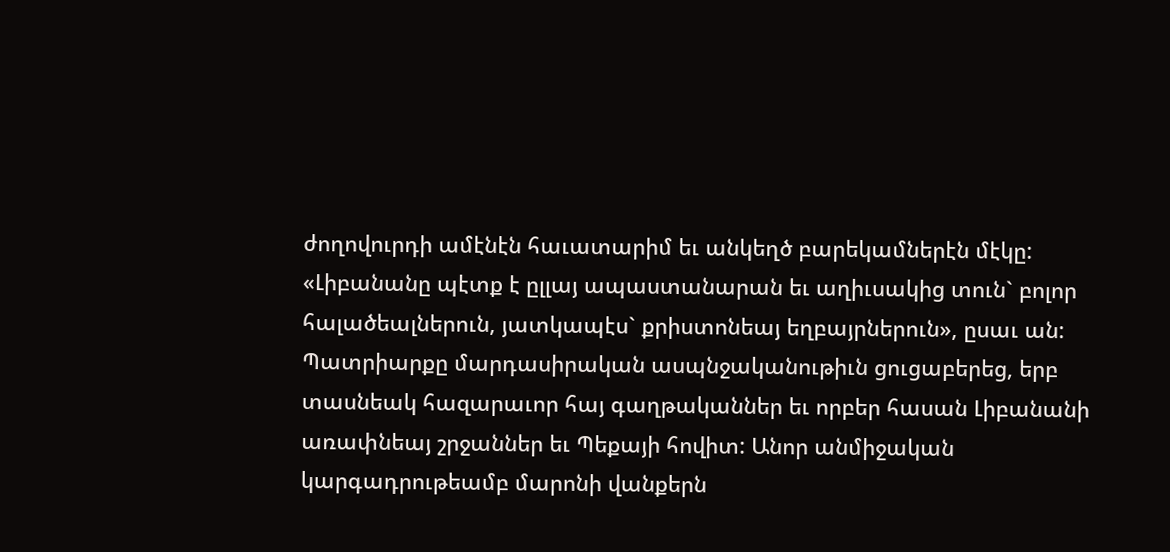ժողովուրդի ամէնէն հաւատարիմ եւ անկեղծ բարեկամներէն մէկը:
«Լիբանանը պէտք է ըլլայ ապաստանարան եւ աղիւսակից տուն` բոլոր հալածեալներուն, յատկապէս` քրիստոնեայ եղբայրներուն», ըսաւ ան:
Պատրիարքը մարդասիրական ասպնջականութիւն ցուցաբերեց, երբ տասնեակ հազարաւոր հայ գաղթականներ եւ որբեր հասան Լիբանանի առափնեայ շրջաններ եւ Պեքայի հովիտ: Անոր անմիջական կարգադրութեամբ մարոնի վանքերն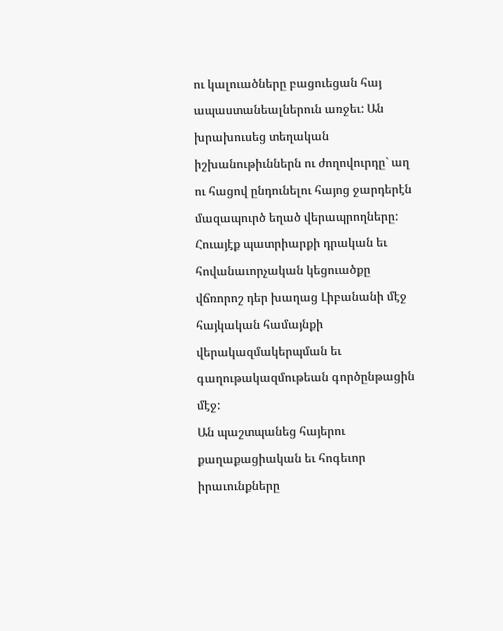ու կալուածները բացուեցան հայ ապաստանեալներուն առջեւ: Ան խրախուսեց տեղական իշխանութիւններն ու ժողովուրդը` աղ ու հացով ընդունելու հայոց ջարդերէն մազապուրծ եղած վերապրողները:
Հուայէք պատրիարքի դրական եւ հովանաւորչական կեցուածքը վճռորոշ դեր խաղաց Լիբանանի մէջ հայկական համայնքի վերակազմակերպման եւ գաղութակազմութեան գործընթացին մէջ:
Ան պաշտպանեց հայերու քաղաքացիական եւ հոգեւոր իրաւունքները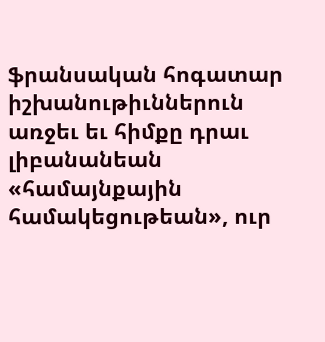ֆրանսական հոգատար իշխանութիւններուն առջեւ եւ հիմքը դրաւ լիբանանեան «համայնքային համակեցութեան», ուր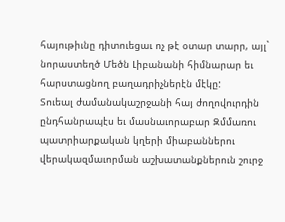հայութիւնը դիտուեցաւ ոչ թէ օտար տարր, այլ` նորաստեղծ Մեծն Լիբանանի հիմնարար եւ հարստացնող բաղադրիչներէն մէկը:
Տուեալ ժամանակաշրջանի հայ ժողովուրդին ընդհանրապէս եւ մասնաւորաբար Զմմառու պատրիարքական կղերի միաբաններու վերակազմաւորման աշխատանքներուն շուրջ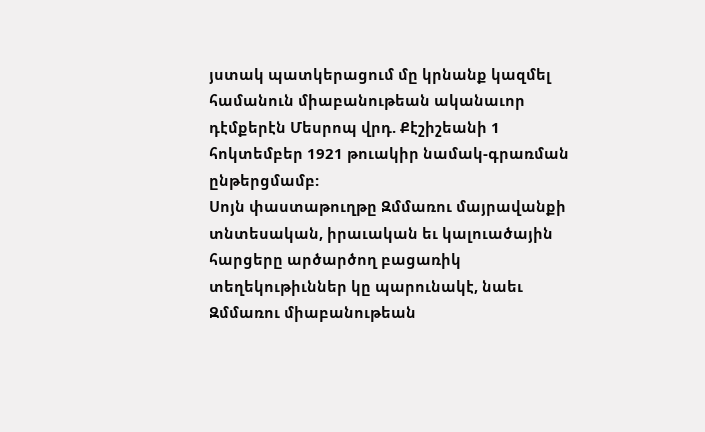յստակ պատկերացում մը կրնանք կազմել համանուն միաբանութեան ականաւոր դէմքերէն Մեսրոպ վրդ. Քէշիշեանի 1 հոկտեմբեր 1921 թուակիր նամակ-գրառման ընթերցմամբ:
Սոյն փաստաթուղթը Զմմառու մայրավանքի տնտեսական, իրաւական եւ կալուածային հարցերը արծարծող բացառիկ տեղեկութիւններ կը պարունակէ, նաեւ Զմմառու միաբանութեան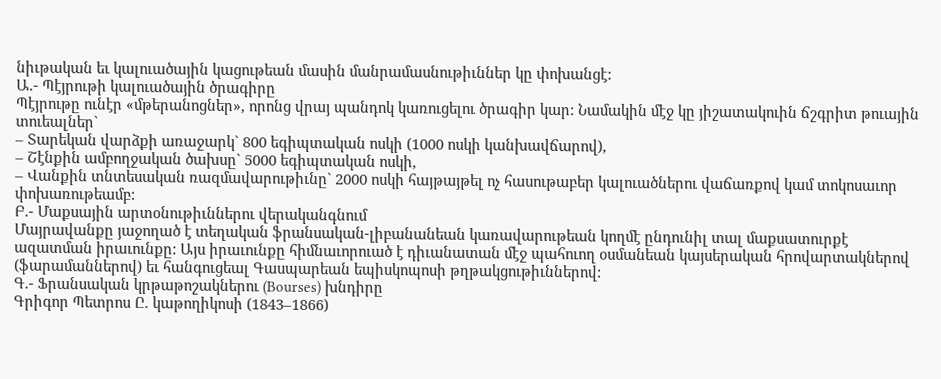նիւթական եւ կալուածային կացութեան մասին մանրամասնութիւններ կը փոխանցէ:
Ա.- Պէյրութի կալուածային ծրագիրը
Պէյրութը ունէր «մթերանոցներ», որոնց վրայ պանդոկ կառուցելու ծրագիր կար: Նամակին մէջ կը յիշատակուին ճշգրիտ թուային տուեալներ`
– Տարեկան վարձքի առաջարկ` 800 եգիպտական ոսկի (1000 ոսկի կանխավճարով),
– Շէնքին ամբողջական ծախսը` 5000 եգիպտական ոսկի,
– Վանքին տնտեսական ռազմավարութիւնը` 2000 ոսկի հայթայթել ոչ հասութաբեր կալուածներու վաճառքով կամ տոկոսաւոր փոխառութեամբ:
Բ.- Մաքսային արտօնութիւններու վերականգնում
Մայրավանքը յաջողած է տեղական ֆրանսական-լիբանանեան կառավարութեան կողմէ ընդունիլ տալ մաքսատուրքէ ազատման իրաւունքը: Այս իրաւունքը հիմնաւորուած է դիւանատան մէջ պահուող օսմանեան կայսերական հրովարտակներով (ֆարամաններով) եւ հանգուցեալ Գասպարեան եպիսկոպոսի թղթակցութիւններով:
Գ.- Ֆրանսական կրթաթոշակներու (Bourses) խնդիրը
Գրիգոր Պետրոս Ը. կաթողիկոսի (1843–1866)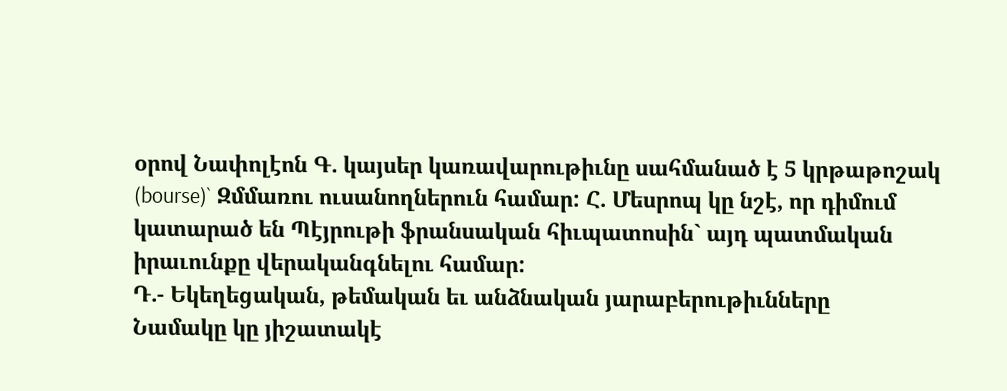օրով Նափոլէոն Գ. կայսեր կառավարութիւնը սահմանած է 5 կրթաթոշակ (bourse)` Զմմառու ուսանողներուն համար: Հ. Մեսրոպ կը նշէ, որ դիմում կատարած են Պէյրութի ֆրանսական հիւպատոսին` այդ պատմական իրաւունքը վերականգնելու համար:
Դ.- Եկեղեցական, թեմական եւ անձնական յարաբերութիւնները
Նամակը կը յիշատակէ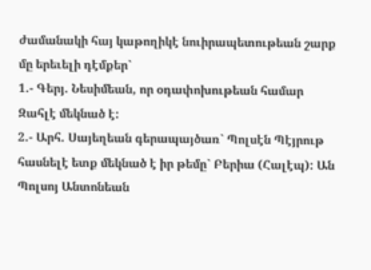ժամանակի հայ կաթողիկէ նուիրապետութեան շարք մը երեւելի դէմքեր`
1.- Գերյ. Նեսիմեան, որ օդափոխութեան համար Զահլէ մեկնած է:
2.- Արհ. Սայեղեան գերապայծառ` Պոլսէն Պէյրութ հասնելէ ետք մեկնած է իր թեմը` Բերիա (Հալէպ): Ան Պոլսոյ Անտոնեան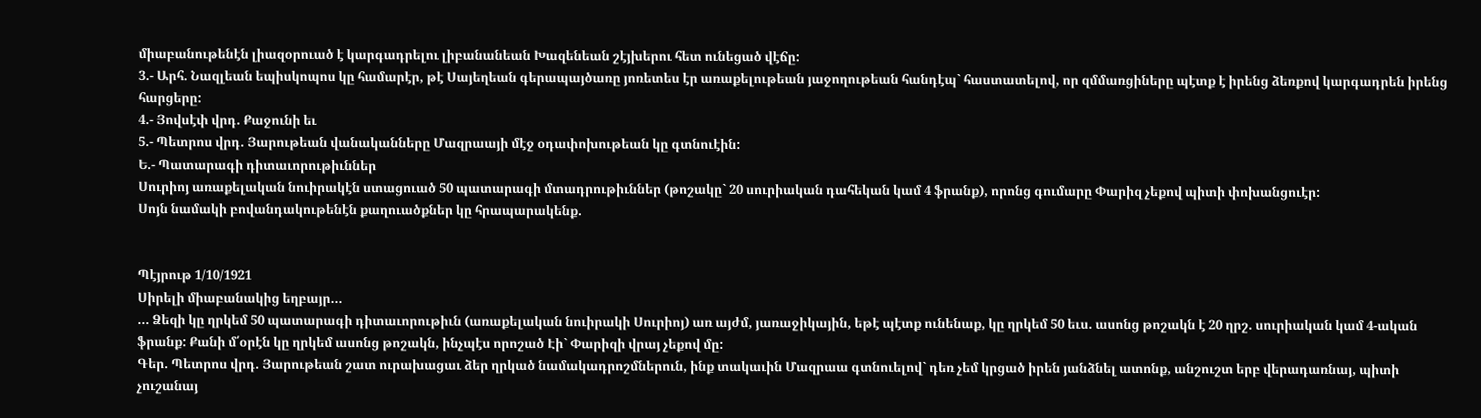միաբանութենէն լիազօրուած է կարգադրելու լիբանանեան Խազենեան շէյխերու հետ ունեցած վէճը:
3.- Արհ. Նազլեան եպիսկոպոս կը համարէր, թէ Սայեղեան գերապայծառը յոռետես էր առաքելութեան յաջողութեան հանդէպ` հաստատելով, որ զմմառցիները պէտք է իրենց ձեռքով կարգադրեն իրենց հարցերը:
4.- Յովսէփ վրդ. Քաջունի եւ
5.- Պետրոս վրդ. Յարութեան վանականները Մազրաայի մէջ օդափոխութեան կը գտնուէին:
Ե.- Պատարագի դիտաւորութիւններ
Սուրիոյ առաքելական նուիրակէն ստացուած 50 պատարագի մտադրութիւններ (թոշակը` 20 սուրիական դահեկան կամ 4 ֆրանք), որոնց գումարը Փարիզ չեքով պիտի փոխանցուէր:
Սոյն նամակի բովանդակութենէն քաղուածքներ կը հրապարակենք.


Պէյրութ 1/10/1921
Սիրելի միաբանակից եղբայր…
… Ձեզի կը ղրկեմ 50 պատարագի դիտաւորութիւն (առաքելական նուիրակի Սուրիոյ) առ այժմ, յառաջիկային, եթէ պէտք ունենաք, կը ղրկեմ 50 եւս. ասոնց թոշակն է 20 ղրշ. սուրիական կամ 4-ական ֆրանք: Քանի մ՛օրէն կը ղրկեմ ասոնց թոշակն, ինչպէս որոշած Էի` Փարիզի վրայ չեքով մը:
Գեր. Պետրոս վրդ. Յարութեան շատ ուրախացաւ ձեր ղրկած նամակադրոշմներուն, ինք տակաւին Մազրաա գտնուելով` դեռ չեմ կրցած իրեն յանձնել ատոնք, անշուշտ երբ վերադառնայ, պիտի չուշանայ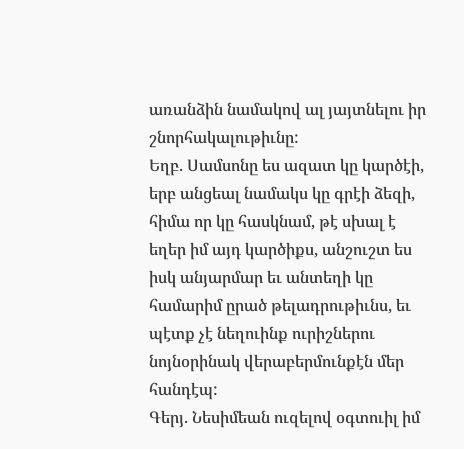առանձին նամակով ալ յայտնելու իր շնորհակալութիւնը:
Եղբ. Սամսոնը ես ազատ կը կարծէի, երբ անցեալ նամակս կը գրէի ձեզի, հիմա որ կը հասկնամ, թէ սխալ է եղեր իմ այդ կարծիքս, անշուշտ ես իսկ անյարմար եւ անտեղի կը համարիմ ըրած թելադրութիւնս, եւ պէտք չէ նեղուինք ուրիշներու նոյնօրինակ վերաբերմունքէն մեր հանդէպ:
Գերյ. Նեսիմեան ուզելով օգտուիլ իմ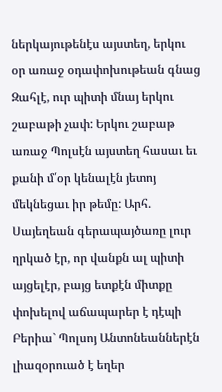ներկայութենէս այստեղ, երկու օր առաջ օդափոխութեան գնաց Զահլէ, ուր պիտի մնայ երկու շաբաթի չափ: Երկու շաբաթ առաջ Պոլսէն այստեղ հասաւ եւ քանի մ՛օր կենալէն յետոյ մեկնեցաւ իր թեմը: Արհ. Սայեղեան գերապայծառը լուր ղրկած էր, որ վանքն ալ պիտի այցելէր, բայց ետքէն միտքը փոխելով աճապարեր է դէպի Բերիա` Պոլսոյ Անտոնեաններէն լիազօրուած է եղեր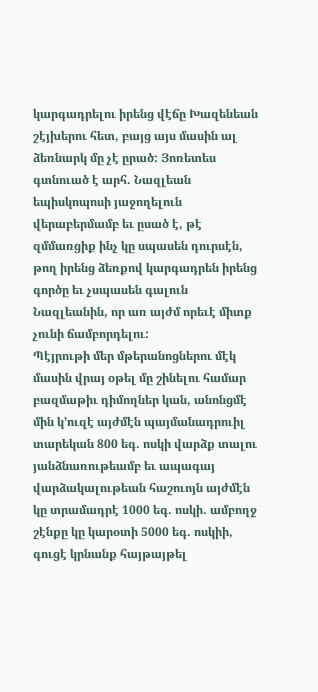կարգադրելու իրենց վէճը Խազենեան շէյխերու հետ, բայց այս մասին ալ ձեռնարկ մը չէ ըրած: Յոռետես գտնուած է արհ. Նազլեան եպիսկոպոսի յաջողելուն վերաբերմամբ եւ ըսած է, թէ զմմառցիք ինչ կը սպասեն դուրսէն, թող իրենց ձեռքով կարգադրեն իրենց գործը եւ չսպասեն գալուն Նազլեանին, որ առ այժմ որեւէ միտք չունի ճամբորդելու:
Պէյրութի մեր մթերանոցներու մէկ մասին վրայ օթել մը շինելու համար բազմաթիւ դիմողներ կան, անոնցմէ մին կ’ուզէ այժմէն պայմանադրուիլ տարեկան 800 եգ. ոսկի վարձք տալու յանձնառութեամբ եւ ապագայ վարձակալութեան հաշուոյն այժմէն կը տրամադրէ 1000 եգ. ոսկի. ամբողջ շէնքը կը կարօտի 5000 եգ. ոսկիի, գուցէ կրնանք հայթայթել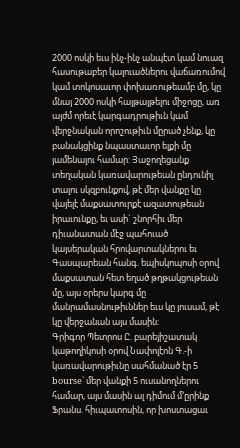2000 ոսկի եւս ինչ-ինչ անպէտ կամ նուազ հասութաբեր կալուածներու վաճառումով կամ տոկոսաւոր փոխառութեամբ մը, կը մնայ 2000 ոսկի հայթայթելու միջոցը, առ այժմ որեւէ կարգադրութիւն կամ վերջնական որոշութիւն մըրած չենք, կը բանակցինք նպաստաւոր ելքի մը յամենալու համար: Յաջողեցանք տեղական կառավարութեան ընդունիլ տալու սկզբունքով, թէ մեր վանքը կը վայելէ մաքսատուրքէ ազատութեան իրաւունքը, եւ ասի` շնորհիւ մեր դիւանատան մէջ պահուած կայսերական հրովարտակներու եւ Գասպարեան հանգ. եպիսկոպոսի օրով մաքսատան հետ եղած թղթակցութեան մը, այս օրերս կարգ մը մանրամասնութիւններ եւս կը յուսամ, թէ կը վերջանան այս մասին:
Գրիգոր Պետրոս Ը. բարեյիշատակ կաթողիկոսի օրով Նափոլէոն Գ.-ի կառավարութիւնը սահմանած էր 5 bourse` մեր վանքի 5 ուսանողներու համար, այս մասին ալ դիմում մ’ըրինք Ֆրանս. հիւպատոսին, որ խոստացաւ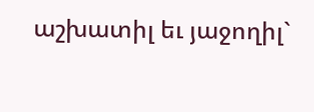աշխատիլ եւ յաջողիլ`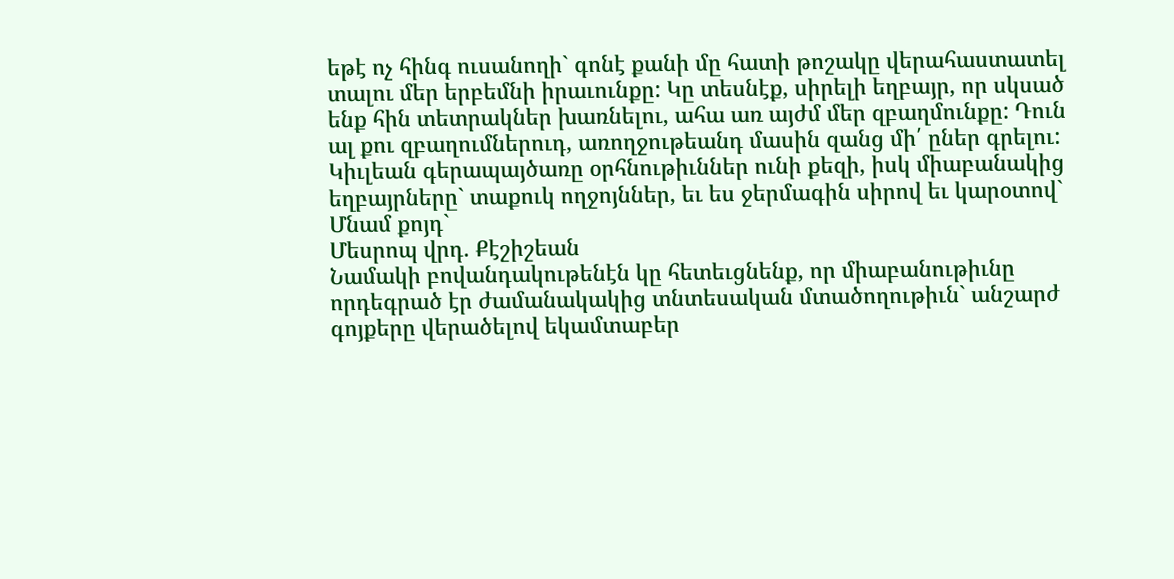եթէ ոչ հինգ ուսանողի` գոնէ քանի մը հատի թոշակը վերահաստատել տալու մեր երբեմնի իրաւունքը: Կը տեսնէք, սիրելի եղբայր, որ սկսած ենք հին տետրակներ խառնելու, ահա առ այժմ մեր զբաղմունքը: Դուն ալ քու զբաղումներուդ, առողջութեանդ մասին զանց մի՛ ըներ գրելու: Կիւլեան գերապայծառը օրհնութիւններ ունի քեզի, իսկ միաբանակից եղբայրները` տաքուկ ողջոյններ, եւ ես ջերմագին սիրով եւ կարօտով`
Մնամ քոյդ`
Մեսրոպ վրդ. Քէշիշեան
Նամակի բովանդակութենէն կը հետեւցնենք, որ միաբանութիւնը որդեգրած էր ժամանակակից տնտեսական մտածողութիւն` անշարժ գոյքերը վերածելով եկամտաբեր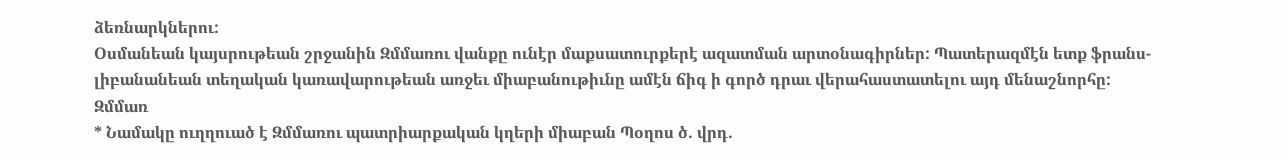ձեռնարկներու:
Օսմանեան կայսրութեան շրջանին Զմմառու վանքը ունէր մաքսատուրքերէ ազատման արտօնագիրներ: Պատերազմէն ետք ֆրանս-լիբանանեան տեղական կառավարութեան առջեւ միաբանութիւնը ամէն ճիգ ի գործ դրաւ վերահաստատելու այդ մենաշնորհը:
Զմմառ
* Նամակը ուղղուած է Զմմառու պատրիարքական կղերի միաբան Պօղոս ծ. վրդ.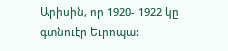Արիսին, որ 1920- 1922 կը գտնուէր Եւրոպա: